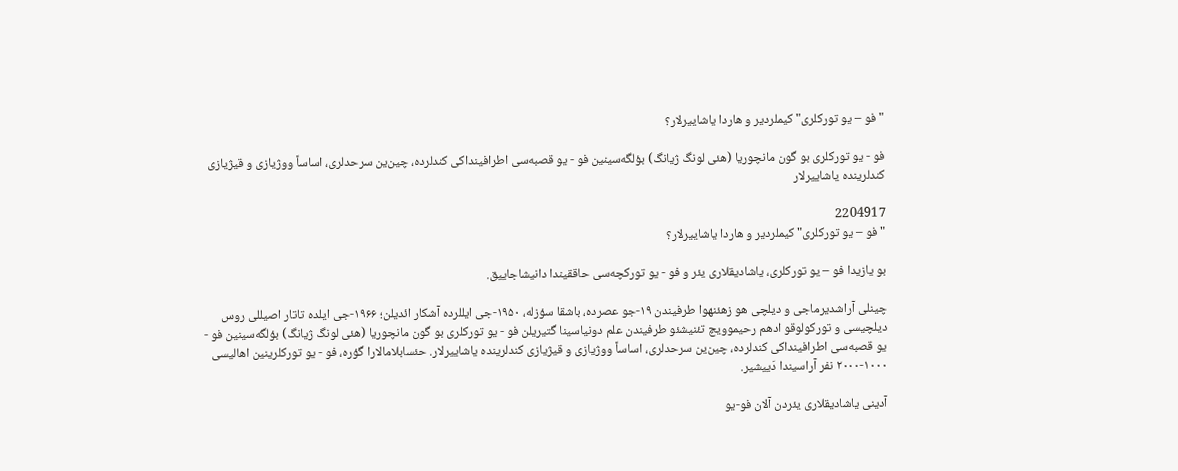"فو – یو تورکلری" کیملردیر و هاردا یاشاییرلار؟

فو - یو تورکلری بو گون مانچوریا (هئی لونگ ژیانگ) بؤلگه‌سینین فو - یو قصبه‌سی اطرافینداکی کندلرده، چین‌ین سرحدلری، اساساً ووژیازی و قیژیازی کندلرینده‌ یاشاییرلار

2204917
"فو – یو تورکلری" کیملردیر و هاردا یاشاییرلار؟

بو یازیدا فو – یو تورکلری، یاشادیقلاری یئر و فو - یو تورکچه‌سی حاققیندا دانیشاجاییق.

چینلی آراشدیرماجی و دیلچی هو زهئنهوا طرفیندن ۱۹-جو عصرده، باشقا سؤزله‌، ۱۹۵۰-جی ایللرده آشکار ائدیلن؛ ۱۹۶۶-جی ایلده تاتار اصیللی روس دیلچیسی و تورکولوقو ادهم رحیموویچ تئنیشئو طرفیندن علم دونیاسینا گتیریلن فو - یو تورکلری بو گون مانچوریا (هئی لونگ ژیانگ) بؤلگه‌سینین فو - یو قصبه‌سی اطرافینداکی کندلرده، چین‌ین سرحدلری، اساساً ووژیازی و قیژیازی کندلرینده‌ یاشاییرلار. حئسابلامالارا گؤره، فو - یو تورکلرینین اهالیسی ۱۰۰۰-۲۰۰۰ نفر آراسیندا دَییشیر.

آدینی یاشادیقلاری یئردن آلان فو-یو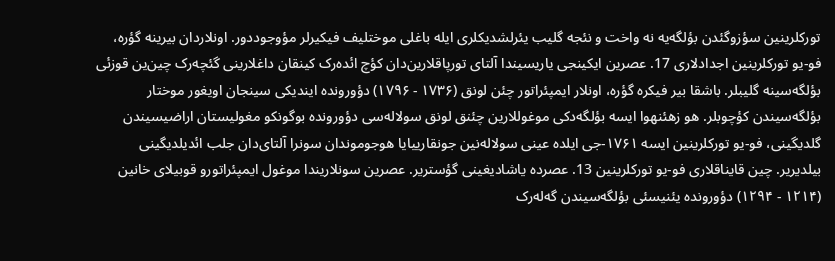تورکلرینین سؤزوگئدن بؤلگه‌یه نه واخت و نئجه گلیب یئرلشدیکلری ایله باغلی موختلیف فیکیرلر مؤوجوددور. اونلاردان بیرینه گؤره، فو-یو تورکلرینین اجدادلاری 17. عصرین ایکینجی یاریسیندا آلتای تورپاقلارین‌دان کؤچ ائده‌رک کینقان داغلارینی گئچه‌رک چین‌ین قوزئی بؤلگه‌سینه گلیبلر. باشقا بیر فیکره گؤره، اونلار ایمپئراتور چئن لونق (۱۷۳۶ - ۱۷۹۶) دؤورونده ایندیکی سینجان اویغور موختار بؤلگه‌سیندن کؤچوبلر. هو زهئنهوا ایسه بؤلگه‌دکی موغوللارین چئنق لونق سولاله‌سی دؤورونده بوگونکو مغولیستان اراضیسیندن گلدیگینی، فو-یو تورکلرینین ایسه ۱۷۶۱-جی ایلده عینی سولاله‌نین جونقارییایا هوجوموندان سونرا آلتای‌دان جلب ائدیلدیگینی بیلدیریر. چین قایناقلاری فو-یو تورکلرینین 13. عصرده یاشادیغینی گؤستریر. عصرین سونلاریندا موغول ایمپئراتورو قوبیلای خانین (۱۲۱۴ - ۱۲۹۴) دؤورونده یئنیسئی بؤلگه‌سیندن گه‌له‌رک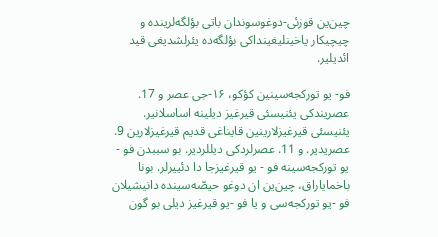چین‌ین قوزئی-دوغوسوندان باتی بؤلگه‌لرینده و چیچیکار یاخینلیغینداکی بؤلگه‌ده یئرلشدیغی قید ائدیلیر.

فو- یو تورکجه‌سینین کؤکو‌، ۱۶-جی عصر و 17. عصریندکی یئنیسئی قیرغیز دیلینه اساسلانیر. یئنیسئی قیرغیزلارینین قایناغی قدیم قیرغیزلارین 9. عصریدیر. و 11. عصرلردکی دیللردیر. بو سببدن فو - یو تورکجه‌سینه فو - یو قیرغیزجا دا دئییرلر. بونا باخمایاراق، چین‌ین ان دوغو حیصّه‌سینده دانیشیلان فو -یو تورکجه‌سی و یا فو -یو قیرغیز دیلی بو گون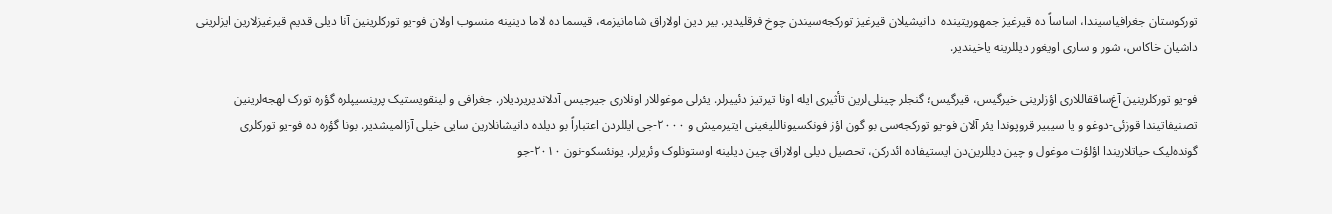تورکوستان جغرافیاسیندا، اساساً‌ ده قیرغیز جمهوریتینده  دانیشیلان قیرغیز تورکجه‌سیندن چوخ فرقلیدیر. بیر دین اولاراق شامانیزمه، قیسما‌ ده لاما دینینه منسوب اولان فو-یو تورکلرینین آنا دیلی قدیم قیرغیزلارین ایزلرینی داشیان خاکاس، شور و ساری اویغور دیللرینه یاخیندیر.

فو-یو تورکلرینین آغ‌ساققاللاری اؤزلرینی خیرگیس، قیرگیس؛ گنجلر چینلی‌لرین تأثیری ایله اونا تیرتیز دئییرلر. یئرلی موغوللار اونلاری جیرجیس آدلاندیریردیلار. جغرافی و لینقویستیک پرینسیپلره گؤره تورک لهجه‌لرینین تصنیفاتیندا قوزئی-دوغو و یا سیبیر قروپوندا یئر آلان فو-یو تورکجه‌سی بو گون اؤز فونکسیوناللیغینی ایتیرمیش و ۲۰۰۰-جی ایللردن اعتباراً بو دیلده دانیشانلارین سایی خیلی آزالمیشدیر. بونا گؤره‌ ده فو-یو تورکلری گونده‌لیک حیاتلاریندا اؤلؤت موغول و چین دیللرین‌دن ایستیفاده ائدرکن، تحصیل دیلی اولاراق چین دیلینه اوستونلوک وئریرلر. یونئسکو-نون ۲۰۱۰-جو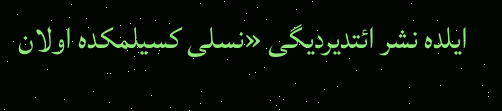ایلده نشر ائتدیردیگی «نسلی کسیلمکده اولان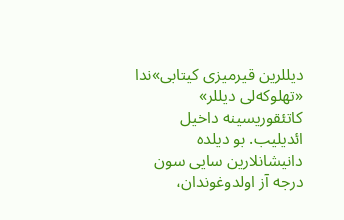دیللرین قیرمیزی کیتابی»ندا «تهلوکه‌لی دیللر» کاتئقوریسینه داخیل ائدیلیب. بو دیلده دانیشانلارین سایی سون درجه آز اولدوغوندان،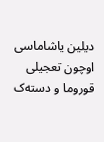دیلین یاشاماسی اوچون تعجیلی قوروما و دسته‌ک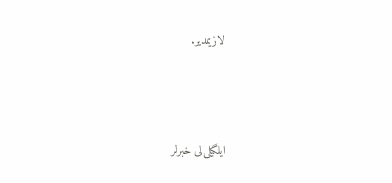لازیمدیر.



ایلگیلی‌لی خبرلر